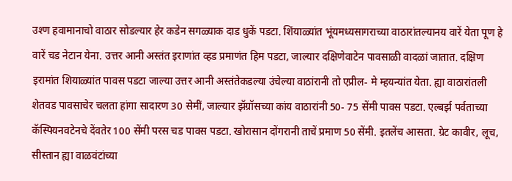उश्ण हवामानाचो वाठार सोडल्यार हेर कडेन सगळ्याक दाड धुकें पडटा. शिंयाळ्यांत भूंयमध्यसागराच्या वाठारांतल्यानय वारें येता पूण हे वारें चड नेटान येना. उत्तर आनी अस्तंत इराणांत व्हड प्रमाणंत हिम पडटा, जाल्यार दक्षिणेवाटेन पावसाळी वादळां जातात. दक्षिण इरामांत शियाळ्यांत पावस पडटा जाल्या उत्तर आनी अस्तंतेकडल्या उंचेल्या वाठांरानी तो एप्रील- मे म्हयन्यांत येता. ह्या वाठारांतली शेतवड पावसाचेर चलता हांगा सादारण 30 सेमीं, जाल्यार झॅग्रॉसच्या कांय वाठारांनी 50- 75 सेंमी पावस पडटा. एल्बर्झ पर्वताच्या कॅस्पियनवटेनचे देंवतेर 100 सेंमी परस चड पावस पडटा. खोरासान दोंगरानी ताचें प्रमाण 50 सेंमी. इतलेंच आसता. ग्रेट कावीर, लूच, सीस्तान ह्या वाळवंटांच्या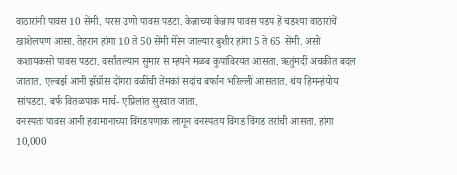वाठारांनी पावस 10 सेंमी. परस उणो पावस पडटा. केन्नाच्या केन्नाय पावस पडप हें चडश्या वाठारांचें खाशेलपण आसा. तेहरान हांगा 10 ते 50 सेंमी मेरेन जाल्यार बुशीर हांगा 5 ते 65 सेंमी. असो कशायकसो पावस पडटा. वर्सांतल्यान सुमार स म्हयने मळब कुपांविरयत आसता. ऋतुंमदीं अचकीत बदल जातात. एल्बर्झ आनी झॅग्रॉस दोंगरा वळींची तेंमकां सदांच बर्फान भरिल्लीं आसतात. थंय हिमन्हंयोय सांपडटा. बर्फ वितळपाक मार्च- एप्रिलांत सुरवात जाता.
वनस्पतः पावस आनी हवामानाच्या विंगडपणाक लागून वनस्पतय विंगड विंगड तरांची आसता. हांगा 10,000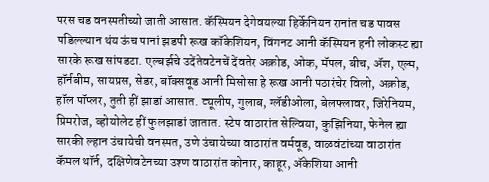परस चड वनस्पतीच्यो जाती आसात. कॅस्पियन देगेवयल्या हिर्केनियन रानांत चड पावस पडिल्ल्यान थंय ऊंच पानां झडपी रूख कॉकेशियन, विंगनट आनी कॅस्पियन हनी लोकस्ट ह्या सारके रूख सांपडटा. एल्बर्झचे उदेंतेवटेनचें देंवतेर अक्रोड, ओक, मॅपल, बीच, ॲश, एल्म, हॉर्नबीम, सायप्रस, सेडर, बॉक्सवूड आनी मिसोसा हे रूख आनी पठारंचेर विलो, अक्रोड, हॉल पॉप्लर, तुती हीं झाडां आसात. ट्यूलीप, गुलाब, ग्लॅडीओला, बेलफ्लावर, जिरेनियम, प्रिमरोज, व्होयोलेट हीं फुलझाडां जातात. स्टेप वाठारांत सेल्विया, कुझिनिया, फेनेल ह्या सारकी ल्हान उंचायेची वनस्पत, उणे उंचायेच्या वाठारांत वर्मवूड, वाळवंटांच्या वाठारांत कॅमल थॉर्न, दक्षिणेवटेनच्या उश्ण वाठारांत कोनार, काहूर, ॲकेशिया आनी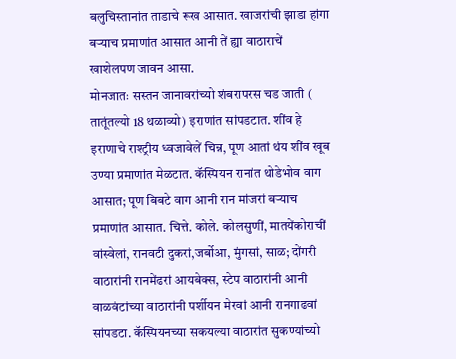बलुचिस्तानांत ताडाचे रूख आसात. खाजरांची झाडा हांगा बऱ्याच प्रमाणांत आसात आनी तें ह्या वाठाराचें खाशेलपण जावन आसा.
मोनजातः सस्तन जानावरांच्यो शंबरापरस चड जाती ( तातूंतल्यो 18 थळाव्यो) इराणांत सांपडटात. शींव हे इराणाचे राश्ट्रीय ध्वजावेलें चिन्न, पूण आतां थंय शींव खूब उण्या प्रमाणांत मेळटात. कॅस्पियन रानांत थोडेभोव वाग आसात; पूण बिबटे वाग आनी रान मांजरां बऱ्याच प्रमाणांत आसात. चित्ते. कोले. कोलसुणीं, मातयेंकोराचीं वांस्वेलां, रानवटी दुकरां,जर्बोआ, मुंगसां, साळ; दोंगरी वाठारांनी रानमेंढरां आयबेक्स, स्टेप वाठारांनी आनी वाळवंटांच्या वाठारांनी पर्शीयन मेरवां आनी रानगाढवां सांपडटा. कॅस्पियनच्या सकयल्या वाठारांत सुकण्यांच्यो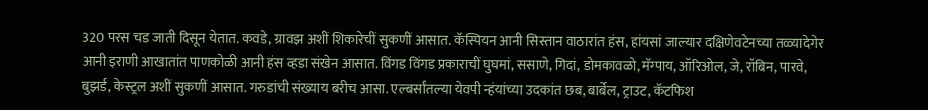320 परस चड जाती दिसून येतात. कवडे, ग्रावझ अशीं शिकारेचीं सुकणीं आसात. कॅस्पियन आनी सिस्तान वाठारांत हंस, हांयसां जाल्यार दक्षिणेवटेनच्या तळ्यादेगेर आनी इराणी आखातांत पाणकोळी आनी हंस व्हडा संखेन आसात. विंगड विंगड प्रकाराचीं घुघमां, ससाणे, गिदां, डोमकावळो, मॅग्पाय, ऑरिओल, जे, रॉबिन, पारवे, बुझर्ड, केस्ट्रल अशीं सुकणीं आसात. गरुडांची संख्याय बरीच आसा. एल्बर्सांतल्या येवपी न्हंयांच्या उदकांत छब, बार्बेल, ट्राउट, कॅटफिश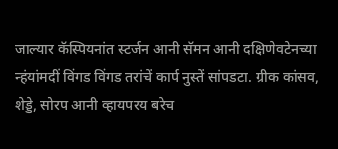जाल्यार कॅस्पियनांत स्टर्जन आनी सॅमन आनी दक्षिणेवटेनच्या न्हंयांमदीं विंगड विंगड तरांचें कार्प नुस्तें सांपडटा. ग्रीक कांसव, शेड्डे, सोरप आनी व्हायपरय बरेच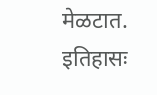मेळटात.
इतिहासः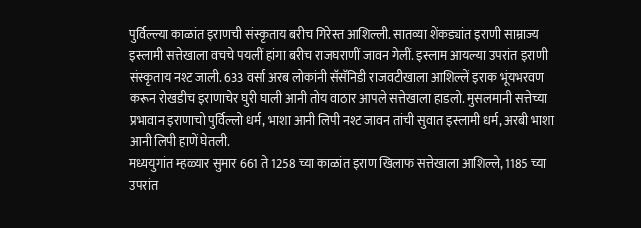पुर्विल्ल्या काळांत इराणची संस्कृताय बरीच गिरेस्त आशिल्ली. सातव्या शेंकड्यांत इराणी साम्राज्य इस्लामी सत्तेखाला वचचे पयलीं हांगा बरीच राजघराणीं जावन गेलीं. इस्लाम आयल्या उपरांत इराणी संस्कृताय नश्ट जाली. 633 वर्सा अरब लोकांनी सॅसॅनिडी राजवटीखाला आशिल्लें इराक भूंयभरवण करून रोखडीच इराणाचेर घुरी घाली आनी तोय वाठार आपले सत्तेखाला हाडलो. मुसलमानी सत्तेच्या प्रभावान इराणाचो पुर्विल्लो धर्म, भाशा आनी लिपी नश्ट जावन तांची सुवात इस्लामी धर्म, अरबी भाशा आनी लिपी हाणें घेतली.
मध्ययुगांत म्हळ्यार सुमार 661 ते 1258 च्या काळांत इराण खिलाफ सत्तेखाला आशिल्ले, 1185 च्या उपरांत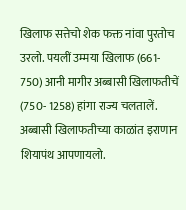खिलाफ सत्तेचो शेक फक्त नांवा पुरतोच उरलो. पयलीं उम्मया खिलाफ (661- 750) आनी मागीर अब्बासी खिलाफतीचें (750- 1258) हांगा राज्य चलतालें. अब्बासी खिलाफतीच्या काळांत इराणान शियापंथ आपणायलो.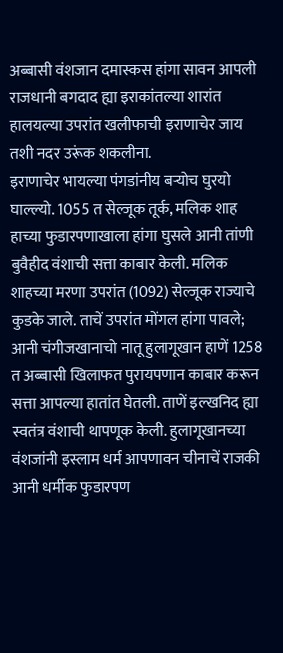अब्बासी वंशजान दमास्कस हांगा सावन आपली राजधानी बगदाद ह्या इराकांतल्या शारांत हालयल्या उपरांत खलीफाची इराणाचेर जाय तशी नदर उरूंक शकलीना.
इराणाचेर भायल्या पंगडांनीय बऱ्योच घुरयो घाल्ल्यो. 1055 त सेल्जूक तूर्क, मलिक शाह हाच्या फुडारपणाखाला हांगा घुसले आनी तांणी बुवैहीद वंशाची सत्ता काबार केली. मलिक शाहच्या मरणा उपरांत (1092) सेल्जूक राज्याचे कुडके जाले. ताचें उपरांत मोंगल हांगा पावले; आनी चंगीजखानाचो नातू हुलागूखान हाणें 1258 त अब्बासी खिलाफत पुरायपणान काबार करून सत्ता आपल्या हातांत घेतली. ताणें इल्खनिद ह्या स्वतंत्र वंशाची थापणूक केली. हुलागूखानच्या वंशजांनी इस्लाम धर्म आपणावन चीनाचें राजकी आनी धर्मीक फुडारपण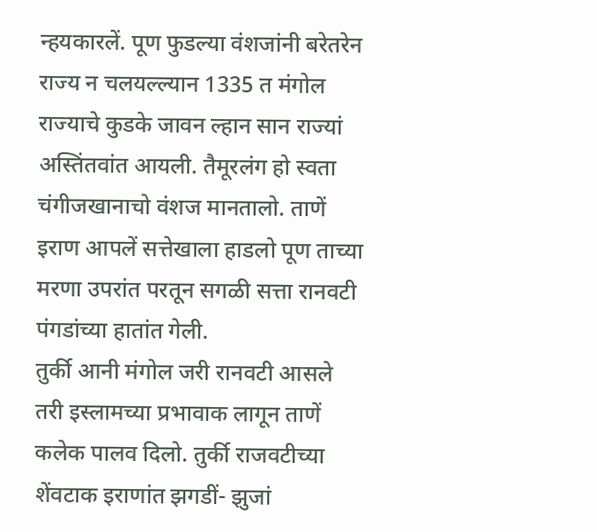न्हयकारलें. पूण फुडल्या वंशजांनी बरेतरेन राज्य न चलयल्ल्यान 1335 त मंगोल राज्याचे कुडके जावन ल्हान सान राज्यां अस्तिंतवांत आयली. तैमूरलंग हो स्वता चंगीजखानाचो वंशज मानतालो. ताणें इराण आपलें सत्तेखाला हाडलो पूण ताच्या मरणा उपरांत परतून सगळी सत्ता रानवटी पंगडांच्या हातांत गेली.
तुर्की आनी मंगोल जरी रानवटी आसले तरी इस्लामच्या प्रभावाक लागून ताणें कलेक पालव दिलो. तुर्की राजवटीच्या शेंवटाक इराणांत झगडीं- झुजां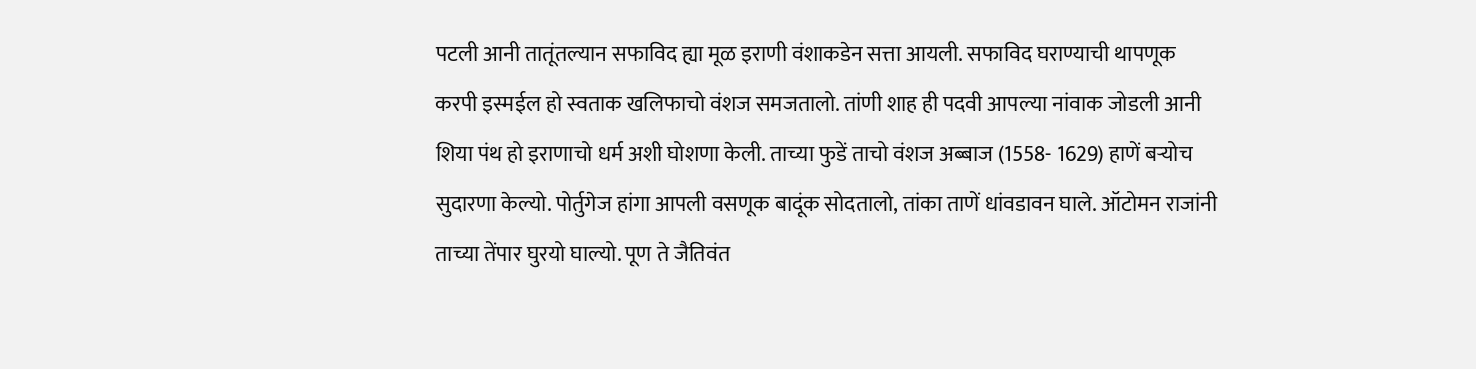पटली आनी तातूंतल्यान सफाविद ह्या मूळ इराणी वंशाकडेन सत्ता आयली. सफाविद घराण्याची थापणूक करपी इस्मईल हो स्वताक खलिफाचो वंशज समजतालो. तांणी शाह ही पदवी आपल्या नांवाक जोडली आनी शिया पंथ हो इराणाचो धर्म अशी घोशणा केली. ताच्या फुडें ताचो वंशज अब्बाज (1558- 1629) हाणें बऱ्योच सुदारणा केल्यो. पोर्तुगेज हांगा आपली वसणूक बादूंक सोदतालो, तांका ताणें धांवडावन घाले. ऑटोमन राजांनी ताच्या तेंपार घुरयो घाल्यो. पूण ते जैतिवंत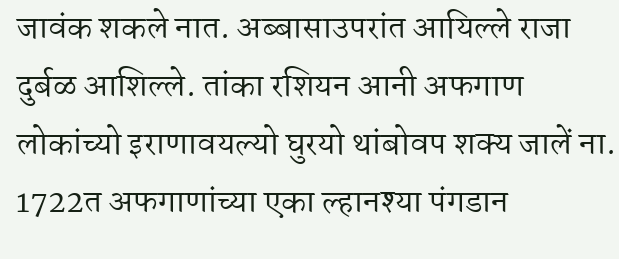जावंक शकले नात. अब्बासाउपरांत आयिल्ले राजा दुर्बळ आशिल्ले. तांका रशियन आनी अफगाण लोकांच्यो इराणावयल्यो घुरयो थांबोवप शक्य जालें ना. 1722त अफगाणांच्या एका ल्हानश्या पंगडान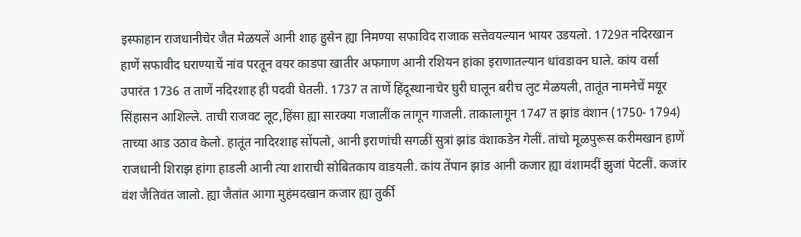इस्फाहान राजधानीचेर जैत मेळयलें आनी शाह हुसेन ह्या निमण्या सफाविद राजाक सत्तेवयल्यान भायर उडयलो. 1729त नदिरखान हाणें सफावीद घराण्याचें नांव परतून वयर काडपा खातीर अफगाण आनी रशियन हांका इराणातल्यान धांवडावन घाले. कांय वर्सा उपारंत 1736 त ताणें नदिरशाह ही पदवी घेतली. 1737 त ताणें हिंदूस्थानाचेर घुरी घालून बरीच लुट मेळयली, तातूंत नामनेचें मयूर सिंहासन आशिल्ले. ताची राजवट लूट,हिंसा ह्या सारक्या गजालींक लागून गाजली. ताकालागून 1747 त झांड वंशान (1750- 1794) ताच्या आड उठाव केलो. हातूंत नादिरशाह सोंपलो, आनी इराणांची सगळीं सुत्रां झांड वंशाकडेन गेलीं. तांचो मूळपुरूस करीमखान हाणें राजधानी शिराझ हांगा हाडली आनी त्या शाराची सोबितकाय वाडयली. कांय तेंपान झांड आनी कजार ह्या वंशामदीं झुजां पेटलीं. कजांर वंश जैतिवंत जालो. ह्या जैतांत आगा मुहंमदखान कजार ह्या तुर्की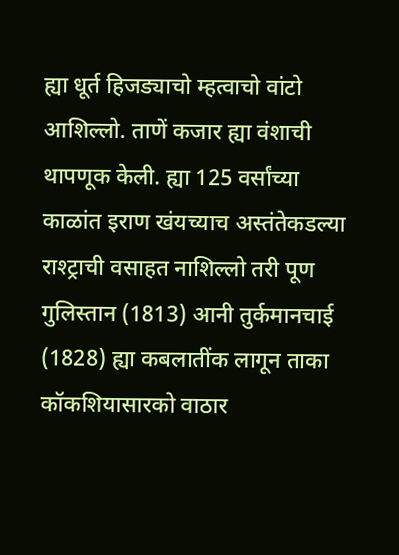ह्या धूर्त हिजड्याचो म्हत्वाचो वांटो आशिल्लो. ताणें कजार ह्या वंशाची थापणूक केली. ह्या 125 वर्सांच्या काळांत इराण खंयच्याच अस्तंतेकडल्या राश्ट्राची वसाहत नाशिल्लो तरी पूण गुलिस्तान (1813) आनी तुर्कमानचाई (1828) ह्या कबलातींक लागून ताका कॉकशियासारको वाठार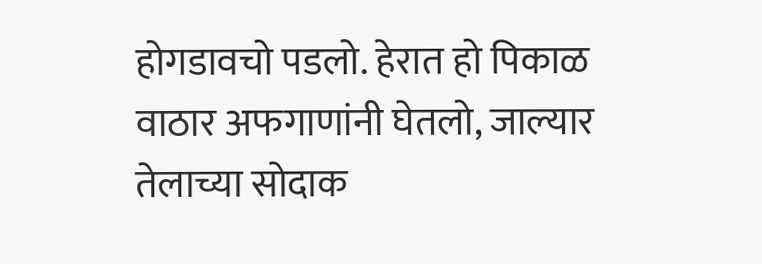होगडावचो पडलो. हेरात हो पिकाळ वाठार अफगाणांनी घेतलो, जाल्यार तेलाच्या सोदाक